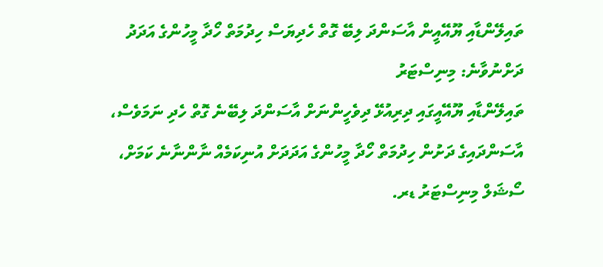ތައިލޭންޑާއި ޔޫއޭއީން އާސަންދަ ލިބޭ ގޮތް ހެދިޔަސް ހިދުމަތް ހޯދާ މީހުންގެ އަދަދު ދަށްނުވާނެ: މިނިސްޓަރު
ތައިލޭންޑާއި ޔޫއޭއީގައި ދިރިއުޅޭ ދިވެހީންނަށް އާސަންދަ ލިބޭނެ ގޮތް ހެދި ނަމަވެސް، އާސަންދައިގެ ދަށުން ހިދުމަތް ހޯދާ މީހުންގެ އަދަދަށް އުނިކަމެއް ނާންނާނެ ކަމަށް، ސޯޝަލް މިނިސްޓަރު ޑރ.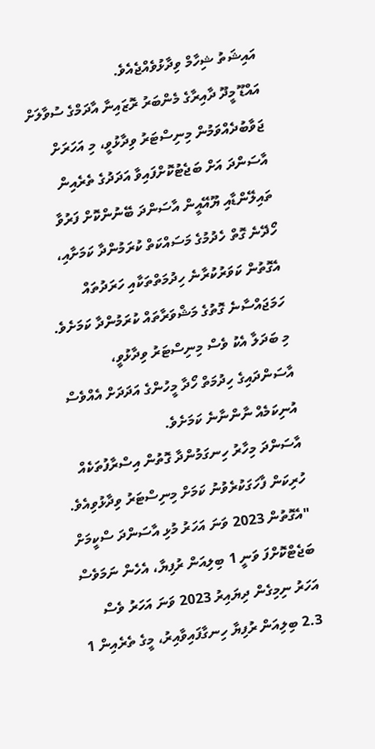އައިޝަތު ޝިހާމް ވިދާޅުވެއްޖެއެވެ.
އައްޑޫ މީދޫ ދާއިރާގެ މެންބަރު ރޮޒައިނާ އާދަމްގެ ސުވާލަށް ޖަވާބުދެއްވަމުން މިނިސްޓަރު ވިދާޅުވީ، މި އަހަރަށް އާސަންދަ އަށް ބަޖެޓުކޮށްފައިވާ އަދަދުގެ ތެރެއިން ތައިލޭންޑާއި ޔޫއޭއީން އާސަންދަ ބޭނުންކޮށް ފަރުވާ ހޯދޭނެ ގޮތް ހެދުމުގެ މަސައްކަތް ކުރަމުންދާ ކަމަށާއި، އެގޮތުން ކަވަރުކުރާނެ ހިދުމަތްތަކާއި ހަރަދުތައް ހަމަޖައްސާނެ ގޮތުގެ މަޝްވަރާތައް ކުރަމުންދާ ކަމަށެވެ.
މި ބަދަލާ އެކު ވެސް މިނިސްޓަރު ވިދާޅުވީ، އާސަންދައިގެ ހިދުމަތް ހޯދާ މީހުންގެ އަދަދަށް އެއްވެސް އުނިކަމެއް ނާންނާނެ ކަމަށެވެ.
އާސަންދަ މިހާރު ހިނގަމުންދާ ގޮތުން އިސްރާފުތަކެއް ހުރިކަން ފާހަގަކުރެވުނު ކަމަށް މިނިސްޓަރު ވިދާޅުވިއެވެ.
"އެގޮތުން 2023 ވަނަ އަހަރު މުޅި އާސަންދަ ސްކީމަށް ބަޖެޓްކޮށްފަ ވަނީ 1 ބިލިއަން ރުފިޔާ، އެހެން ނަމަވެސް އަހަރު ނިމިގެން ދިޔައިރު 2023 ވަނަ އަހަރު ވެސް 2.3 ބިލިއަން ރުފިޔާ ހިނގާފައިވާއިރު، މީގެ ތެރެއިން 1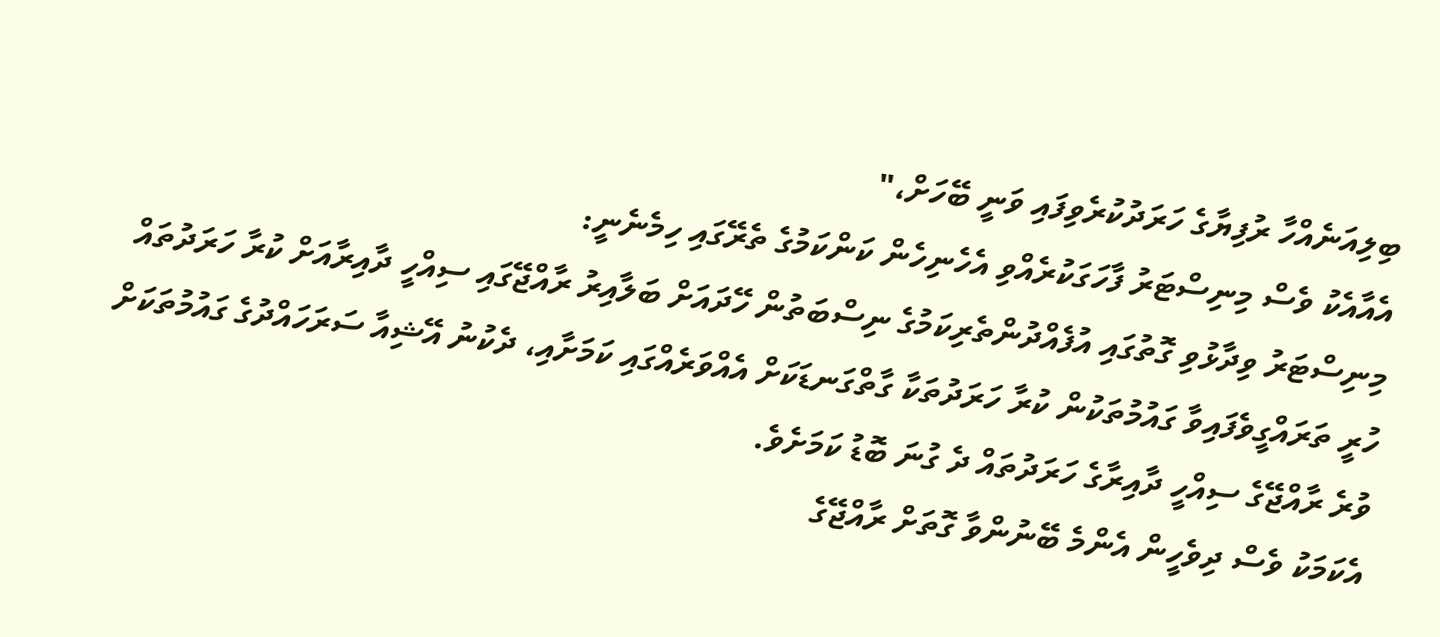ބިލިއަނެއްހާ ރުފިޔާގެ ހަރަދުކުރެވިފައި ވަނީ ބޭހަށް،"
އެއާއެކު ވެސް މިނިސްޓަރު ފާހަގަކުރެއްވި އެހެނިހެން ކަންކަމުގެ ތެރޭގައި ހިމެނެނީ:
މިނިސްޓަރު ވިދާޅުވި ގޮތުގައި އުފެއްދުންތެރިކަމުގެ ނިސްބަތުން ހޭދައަށް ބަލާއިރު ރާއްޖޭގައި ސިއްހީ ދާއިރާއަށް ކުރާ ހަރަދުތައް ހުރީ ތަރައްގީވެފައިވާ ގައުމުތަކުން ކުރާ ހަރަދުތަކާ ގާތްގަނޑަކަށް އެއްވަރެއްގައި ކަމަށާއި، ދެކުނު އޭޝިއާ ސަރަހައްދުގެ ގައުމުތަކަށް ވުރެ ރާއްޖޭގެ ސިއްހީ ދާއިރާގެ ހަރަދުތައް ދެ ގުނަ ބޮޑު ކަމަށެވެ.
އެކަމަކު ވެސް ދިވެހީން އެންމެ ބޭނުންވާ ގޮތަށް ރާއްޖޭގެ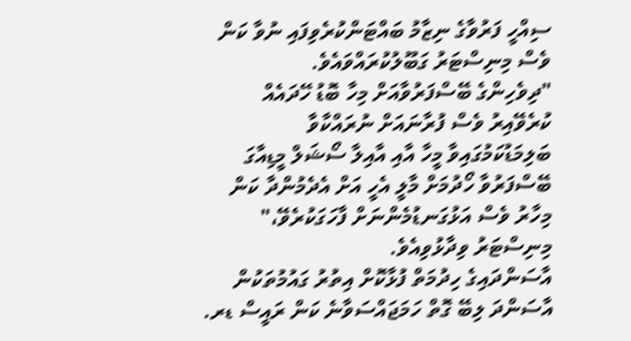ސިއްހީ ފަރުވާގެ ނިޒާމު ބައްޓަންކުރެވިފައި ނުވާ ކަން ވެސް މިނިސްޓަރު ގަބޫލުކުރައްވައެވެ.
"ދިވެހިންގެ ބޭސްފަރުވާއަށް މިހާ ބޮޑު ހޭދައެއް ކުރެވޭއިރު ވެސް ފުރާނައަށް ނުރައްކާވާ ބަލިމަޑުކަމުގައިވާ މީހާ އާއި އާއިލާ ސޯޝަލް މީޑިއާގަ ބޭސްފަރުވާ ހޯދުމަށް މާލީ އެހީ އަށް އެދެމުންދާ ކަން މިހާރު ވެސް އަޅުގަނޑުމެންނަށް ފާހަގަކުރެވޭ،" މިނިސްޓަރު ވިދާޅުވިއެވެ.
އާސަންދައިގެ ހިދުމަތް ފުޅާކޮށް އިތުރު ގައުމުތަކުން އާސަންދަ ލިބޭ ގޮތް ހަމަޖައްސަވާނެ ކަން ރައީސް ޑރ.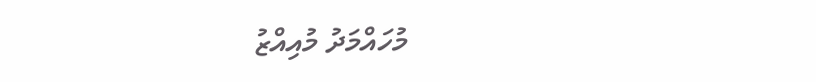މުހައްމަދު މުއިއްޒު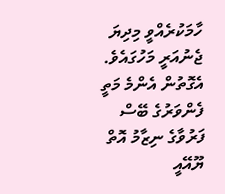ހާމަކުރެއްވީ މިދިޔަ ޖެނުއަރީ މަހުގައެވެ. އެގޮތުން އެންމެ މަތީ ފެންވަރުގެ ބޭސް ފަރުވާގެ ނިޒާމު އޮތް ޔޫއޭއީ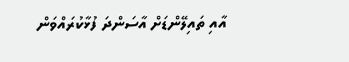އާއި ތައިލޭންޑަށް އާސަންދަ ފުޅާކުރައްވަން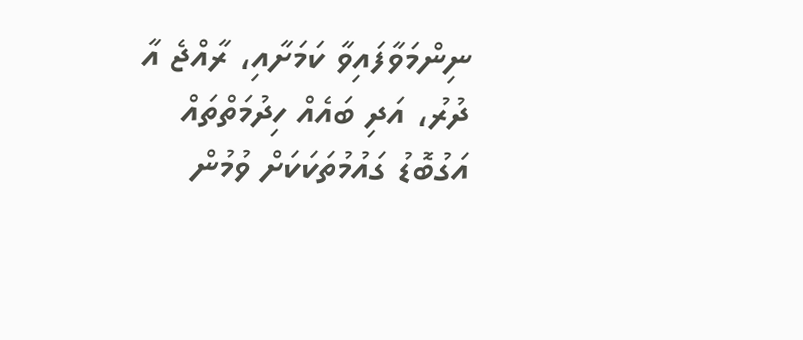ނިންމަވާފައިވާ ކަމަށާއި، ރާއްޖެ އާ ދުރު، އަދި ބައެއް ހިދުމަތްތައް އަގުބޮޑު ގައުމުތަކަކަށް ވުމުން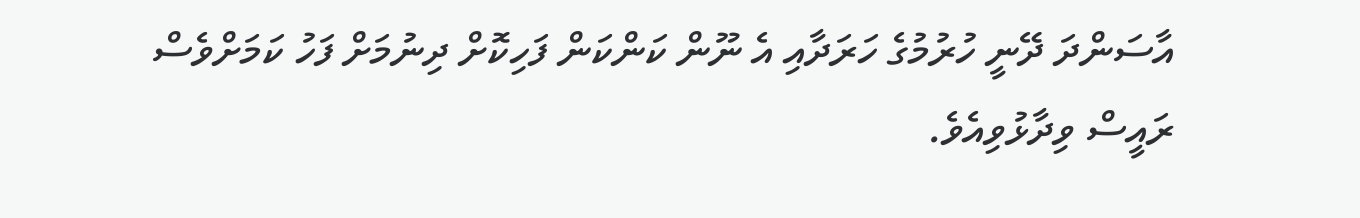އާސަންދަ ދޭނީ ހުރުމުގެ ހަރަދާއި އެ ނޫން ކަންކަން ފަހިކޮށް ދިނުމަށް ފަހު ކަމަށްވެސް ރައީސް ވިދާޅުވިއެވެ.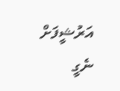އަރުޝީފަށް ނެގީ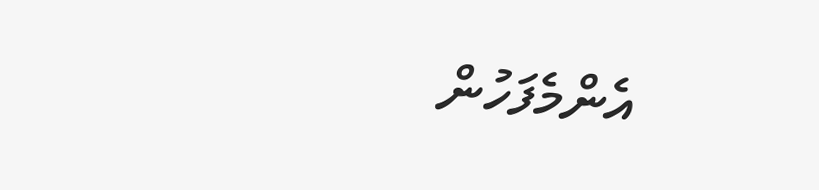އެންމެފަހުން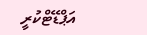އަޕްޑޭޓްކުރީ